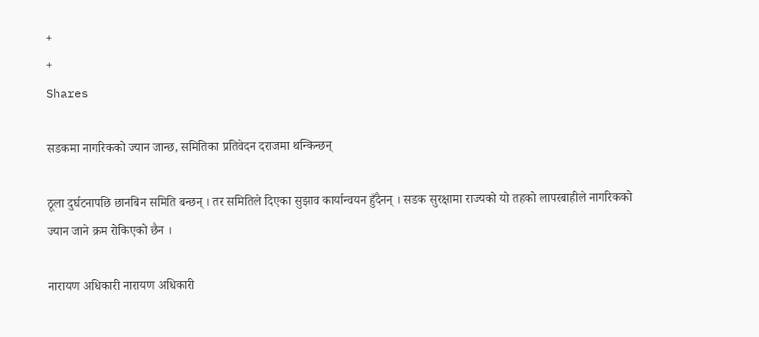+
+
Shares

सडकमा नागरिकको ज्यान जान्छ, समितिका प्रतिवेदन दराजमा थन्किन्छन्

ठूला दुर्घटनापछि छानबिन समिति बन्छन् । तर समितिले दिएका सुझाव कार्यान्वयन हुँदैनन् । सडक सुरक्षामा राज्यको यो तहको लापरबाहीले नागरिकको ज्यान जाने क्रम रोकिएको छैन ।

नारायण अधिकारी नारायण अधिकारी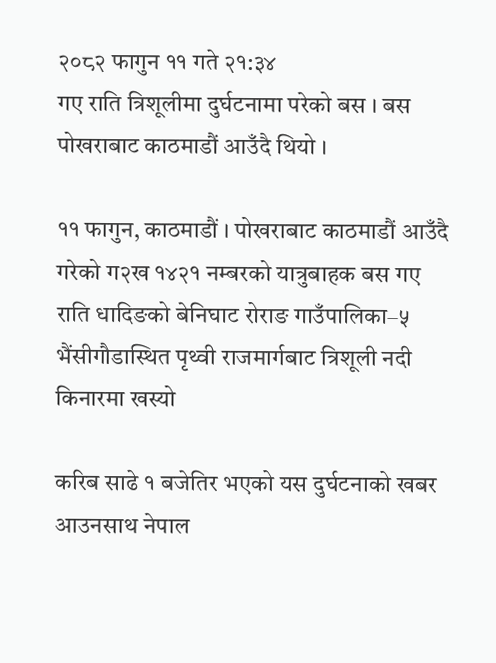२०८२ फागुन ११ गते २१:३४
गए राति त्रिशूलीमा दुर्घटनामा परेको बस । बस पोखराबाट काठमाडौं आउँदै थियो ।

११ फागुन, काठमाडौं । पोखराबाट काठमाडौं आउँदै गरेको ग२ख १४२१ नम्बरको यात्रुबाहक बस गए राति धादिङको बेनिघाट रोराङ गाउँपालिका–५ भैंसीगौडास्थित पृथ्वी राजमार्गबाट त्रिशूली नदी किनारमा खस्यो

करिब साढे १ बजेतिर भएको यस दुर्घटनाको खबर आउनसाथ नेपाल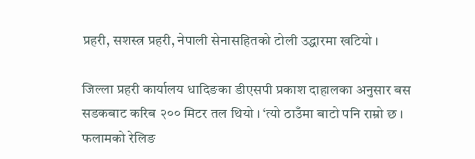प्रहरी, सशस्त्र प्रहरी, नेपाली सेनासहितको टोली उद्धारमा खटियो ।

जिल्ला प्रहरी कार्यालय धादिङका डीएसपी प्रकाश दाहालका अनुसार बस सडकबाट करिब २०० मिटर तल थियो । ‘त्यो ठाउँमा बाटो पनि राम्रो छ । फलामको रेलिङ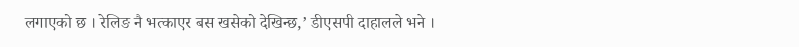लगाएको छ । रेलिङ नै भत्काएर बस खसेको देखिन्छ,’ डीएसपी दाहालले भने ।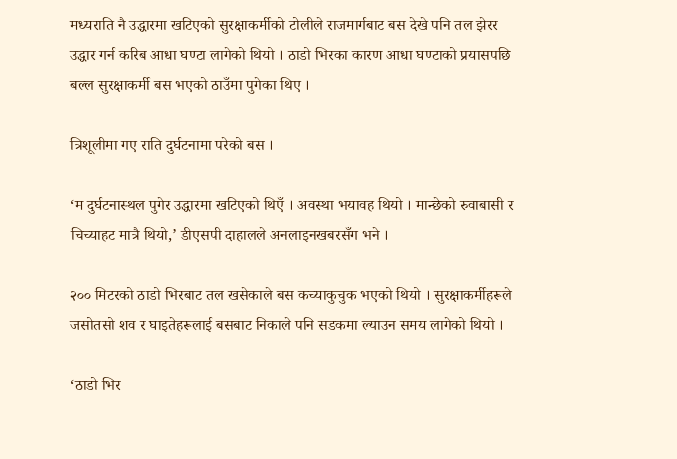मध्यराति नै उद्धारमा खटिएको सुरक्षाकर्मीको टोलीले राजमार्गबाट बस देखे पनि तल झेरर उद्धार गर्न करिब आधा घण्टा लागेको थियो । ठाडो भिरका कारण आधा घण्टाको प्रयासपछि बल्ल सुरक्षाकर्मी बस भएको ठाउँमा पुगेका थिए ।

त्रिशूलीमा गए राति दुर्घटनामा परेको बस ।

‘म दुर्घटनास्थल पुगेर उद्धारमा खटिएको थिएँ । अवस्था भयावह थियो । मान्छेको रुवाबासी र चिच्याहट मात्रै थियो,’ डीएसपी दाहालले अनलाइनखबरसँग भने ।

२०० मिटरको ठाडो भिरबाट तल खसेकाले बस कच्याकुचुक भएको थियो । सुरक्षाकर्मीहरूले जसोतसो शव र घाइतेहरूलाई बसबाट निकाले पनि सडकमा ल्याउन समय लागेको थियो ।

‘ठाडो भिर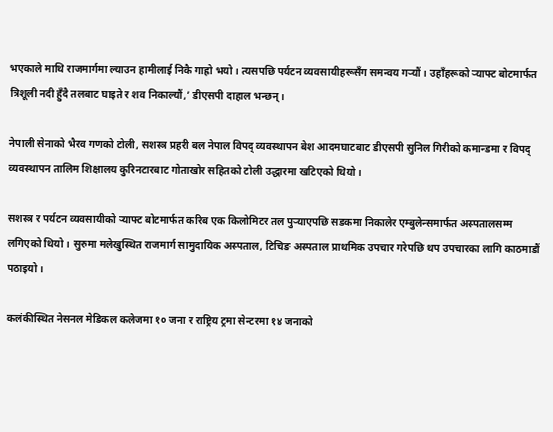भएकाले माथि राजमार्गमा ल्याउन हामीलाई निकै गाह्रो भयो । त्यसपछि पर्यटन व्यवसायीहरूसँग समन्वय गर्‍यौं । उहाँहरूको र्‍याफ्ट बोटमार्फत त्रिशूली नदी हुँदै तलबाट घाइते र शव निकाल्यौं,’ डीएसपी दाहाल भन्छन् ।

नेपाली सेनाको भैरव गणको टोली, सशस्त्र प्रहरी बल नेपाल विपद् व्यवस्थापन बेश आदमघाटबाट डीएसपी सुनिल गिरीको कमान्डमा र विपद् व्यवस्थापन तालिम शिक्षालय कुरिनटारबाट गोताखोर सहितको टोली उद्धारमा खटिएको थियो ।

सशस्त्र र पर्यटन व्यवसायीको र्‍याफ्ट बोटमार्फत करिब एक किलोमिटर तल पुर्‍याएपछि सडकमा निकालेर एम्बुलेन्समार्फत अस्पतालसम्म लगिएको थियो । सुरुमा मलेखुस्थित राजमार्ग सामुदायिक अस्पताल, टिचिङ अस्पताल प्राथमिक उपचार गरेपछि थप उपचारका लागि काठमाडौं पठाइयो ।

कलंकीस्थित नेसनल मेडिकल कलेजमा १० जना र राष्ट्रिय ट्रमा सेन्टरमा १४ जनाको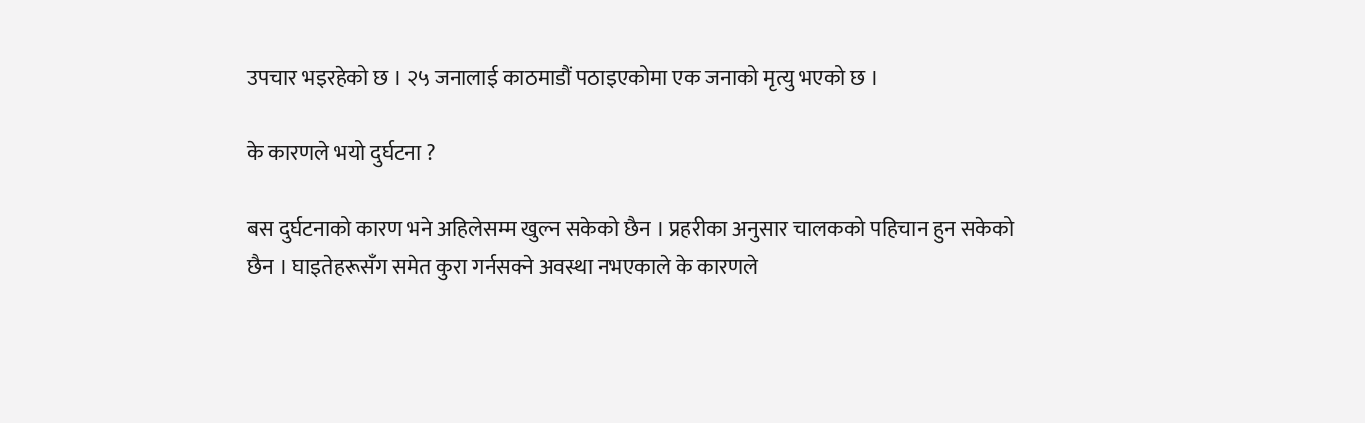उपचार भइरहेको छ । २५ जनालाई काठमाडौं पठाइएकोमा एक जनाको मृत्यु भएको छ ।

के कारणले भयो दुर्घटना ?

बस दुर्घटनाको कारण भने अहिलेसम्म खुल्न सकेको छैन । प्रहरीका अनुसार चालकको पहिचान हुन सकेको छैन । घाइतेहरूसँग समेत कुरा गर्नसक्ने अवस्था नभएकाले के कारणले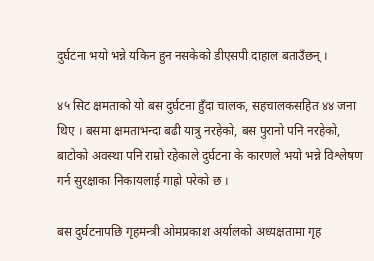दुर्घटना भयो भन्ने यकिन हुन नसकेको डीएसपी दाहाल बताउँछन् ।

४५ सिट क्षमताको यो बस दुर्घटना हुँदा चालक, सहचालकसहित ४४ जना थिए । बसमा क्षमताभन्दा बढी यात्रु नरहेको, बस पुरानो पनि नरहेको, बाटोको अवस्था पनि राम्रो रहेकाले दुर्घटना के कारणले भयो भन्ने विश्लेषण गर्न सुरक्षाका निकायलाई गाह्रो परेको छ ।

बस दुर्घटनापछि गृहमन्त्री ओमप्रकाश अर्यालको अध्यक्षतामा गृह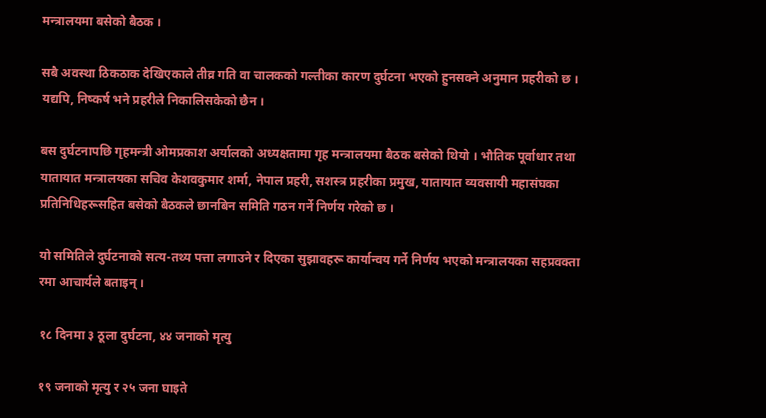मन्त्रालयमा बसेको बैठक ।

सबै अवस्था ठिकठाक देखिएकाले तीव्र गति वा चालकको गल्तीका कारण दुर्घटना भएको हुनसक्ने अनुमान प्रहरीको छ । यद्यपि, निष्कर्ष भने प्रहरीले निकालिसकेको छैन ।

बस दुर्घटनापछि गृहमन्त्री ओमप्रकाश अर्यालको अध्यक्षतामा गृह मन्त्रालयमा बैठक बसेको थियो । भौतिक पूर्वाधार तथा यातायात मन्त्रालयका सचिव केशवकुमार शर्मा, नेपाल प्रहरी, सशस्त्र प्रहरीका प्रमुख, यातायात व्यवसायी महासंघका प्रतिनिधिहरूसहित बसेको बैठकले छानबिन समिति गठन गर्ने निर्णय गरेको छ ।

यो समितिले दुर्घटनाको सत्य-तथ्य पत्ता लगाउने र दिएका सुझावहरू कार्यान्वय गर्ने निर्णय भएको मन्त्रालयका सहप्रवक्ता रमा आचार्यले बताइन् ।

१८ दिनमा ३ ठूला दुर्घटना, ४४ जनाको मृत्यु

१९ जनाको मृत्यु र २५ जना घाइते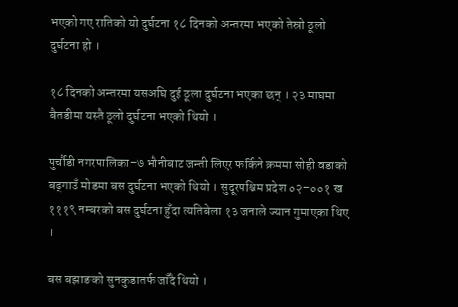भएको गए रातिको यो दुर्घटना १८ दिनको अन्तरमा भएको तेस्रो ठूलो दुर्घटना हो ।

१८ दिनको अन्तरमा यसअघि दुई ठूला दुर्घटना भएका छन् । २३ माघमा बैतडीमा यस्तै ठूलो दुर्घटना भएको थियो ।

पुर्चौडी नगरपालिका–७ भौनीबाट जन्ती लिएर फर्किने क्रममा सोही वडाको बढ्गाउँ मोडमा बस दुर्घटना भएको थियो । सुदूरपश्चिम प्रदेश ०२–००१ ख १११९ नम्बरको बस दुर्घटना हुँदा त्यतिबेला १३ जनाले ज्यान गुमाएका थिए ।

बस बझाङको सुनकुडातर्फ जाँदै थियो ।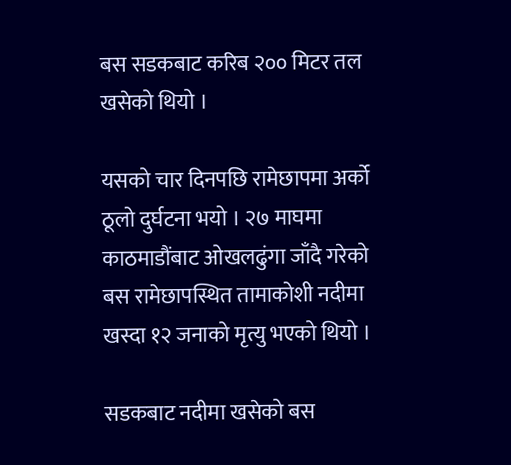बस सडकबाट करिब २०० मिटर तल खसेको थियो ।

यसको चार दिनपछि रामेछापमा अर्को ठूलो दुर्घटना भयो । २७ माघमा काठमाडौंबाट ओखलढुंगा जाँदै गरेको बस रामेछापस्थित तामाकोशी नदीमा खस्दा १२ जनाको मृत्यु भएको थियो ।

सडकबाट नदीमा खसेको बस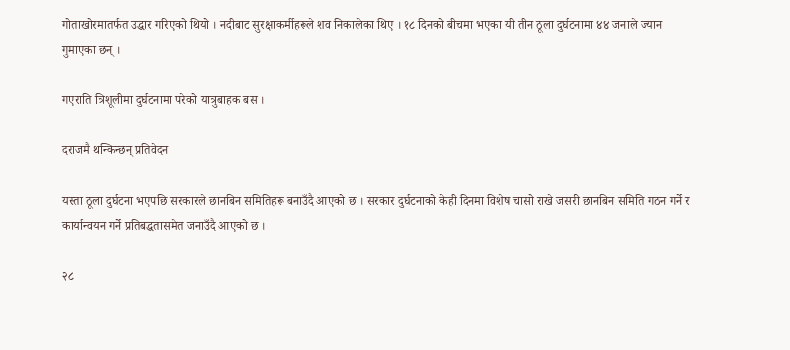गोताखोरमातर्फत उद्धार गरिएको थियो । नदीबाट सुरक्षाकर्मीहरूले शव निकालेका थिए । १८ दिनको बीचमा भएका यी तीन ठूला दुर्घटनामा ४४ जनाले ज्यान गुमाएका छन् ।

गएराति त्रिशूलीमा दुर्घटनामा परेको यात्रुबाहक बस ।

दराजमै थन्किन्छन् प्रतिवेदन

यस्ता ठूला दुर्घटना भएपछि सरकारले छानबिन समितिहरू बनाउँदै आएको छ । सरकार दुर्घटनाको केही दिनमा विशेष चासो राखे जसरी छानबिन समिति गठन गर्ने र कार्यान्वयन गर्ने प्रतिबद्धतासमेत जनाउँदै आएको छ ।

२८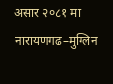असार २०८१ मा नारायणगढ–मुग्लिन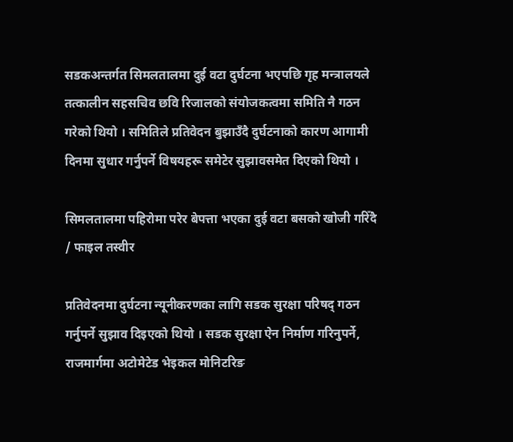सडकअन्तर्गत सिमलतालमा दुई वटा दुर्घटना भएपछि गृह मन्त्रालयले तत्कालीन सहसचिव छवि रिजालको संयोजकत्वमा समिति नै गठन गरेको थियो । समितिले प्रतिवेदन बुझाउँदै दुर्घटनाको कारण आगामी दिनमा सुधार गर्नुपर्ने विषयहरू समेटेर सुझावसमेत दिएको थियो ।

सिमलतालमा पहिरोमा परेर बेपत्ता भएका दुई वटा बसको खोजी गरिँदै / फाइल तस्वीर

प्रतिवेदनमा दुर्घटना न्यूनीकरणका लागि सडक सुरक्षा परिषद् गठन गर्नुपर्ने सुझाव दिइएको थियो । सडक सुरक्षा ऐन निर्माण गरिनुपर्ने, राजमार्गमा अटोमेटेड भेइकल मोनिटरिङ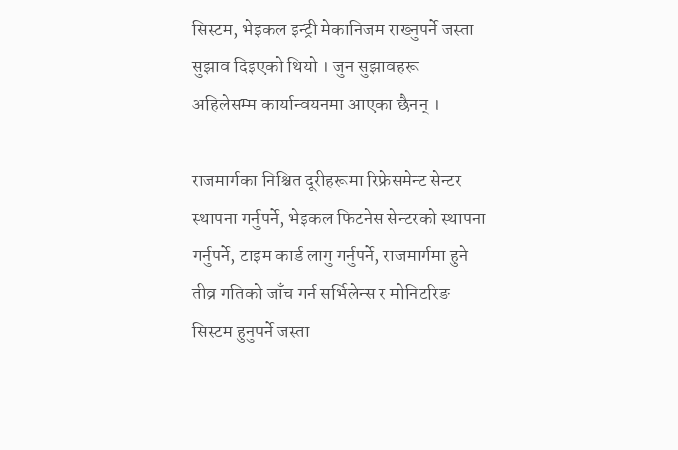सिस्टम, भेइकल इन्ट्री मेकानिजम राख्नुपर्ने जस्ता सुझाव दिइएको थियो । जुन सुझावहरू अहिलेसम्म कार्यान्वयनमा आएका छैनन् ।

राजमार्गका निश्चित दूरीहरूमा रिफ्रेसमेन्ट सेन्टर स्थापना गर्नुपर्ने, भेइकल फिटनेस सेन्टरको स्थापना गर्नुपर्ने, टाइम कार्ड लागु गर्नुपर्ने, राजमार्गमा हुने तीव्र गतिको जाँच गर्न सर्भिलेन्स र मोनिटरिङ सिस्टम हुनुपर्ने जस्ता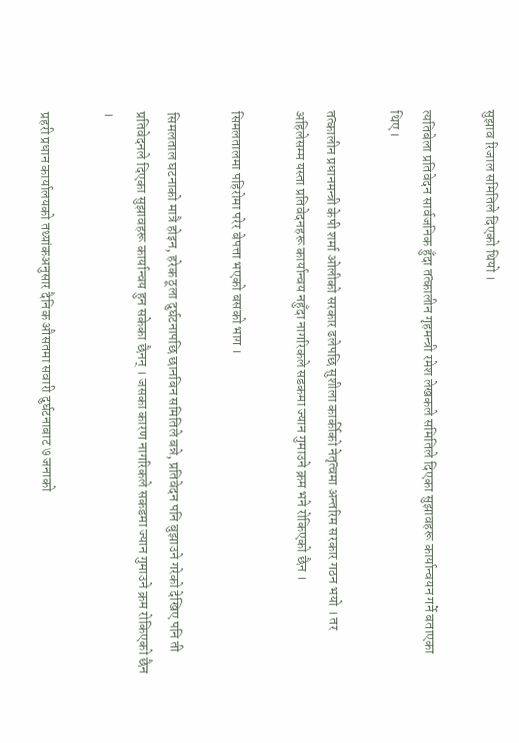सुझाव रिजाल समितिले दिएको थियो ।

त्यतिबेला प्रतिवेदन सार्वजनिक हुँदा तत्कालीन गृहमन्त्री रमेश लेखकले समितिले दिएका सुझावहरू कार्यान्वयन गर्ने बताएका थिए ।

तत्कालीन प्रधानमन्त्री केपी शर्मा ओलीको सरकार ढलेपछि सुशीला कार्कीको नेतृत्वमा अन्तरिम सरकार गठन भयो । तर अहिलेसम्म यस्ता प्रतिवेदनहरू कार्यान्वय नहुँदा नागरिकले सडकमा ज्यान गुमाउने क्रम भने रोकिएको छैन ।

सिमलतालमा पहिरोमा परेर बेपत्ता भएको बसको भाग ।

सिमलताल घटनाको मात्रै होइन, हरेक ठूला दुर्घटनापछि छानबिन समितिले बन्ने, प्रतिवेदन पनि बुझाउने गरेको देखिए पनि ती प्रतिवेदनले दिएका सुझावहरू कार्यान्वय हुन सकेका छैनन् । जसका कारण नागरिकले सकडमा ज्यान गुमाउने क्रम रोकिएको छैन ।

प्रहरी प्रधान कार्यालयको तथ्यांकअनुसार दैनिक औसतमा सवारी दुर्घटनाबाट ७ जनाको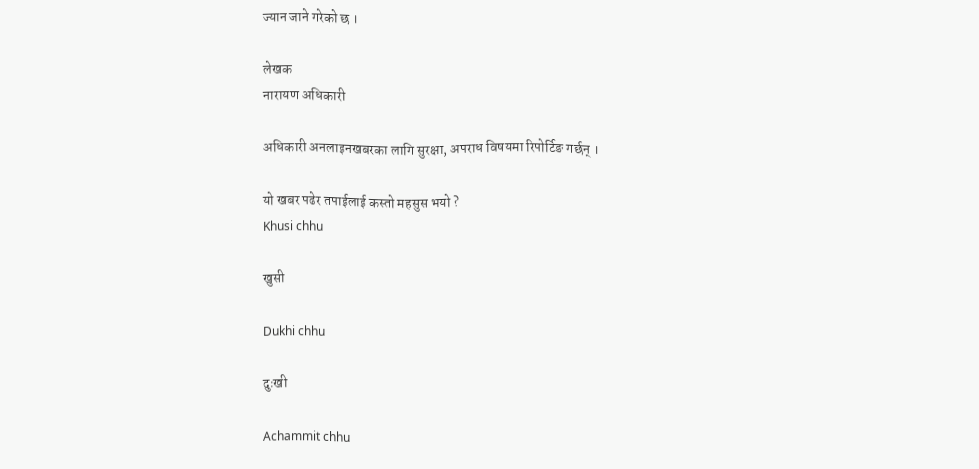ज्यान जाने गरेको छ ।

लेखक
नारायण अधिकारी

अधिकारी अनलाइनखबरका लागि सुरक्षा, अपराध विषयमा रिपोर्टिङ गर्छन् ।

यो खबर पढेर तपाईलाई कस्तो महसुस भयो ?
Khusi chhu

खुसी

Dukhi chhu

दुःखी

Achammit chhu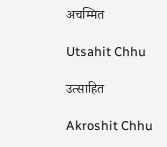अचम्मित

Utsahit Chhu

उत्साहित

Akroshit Chhu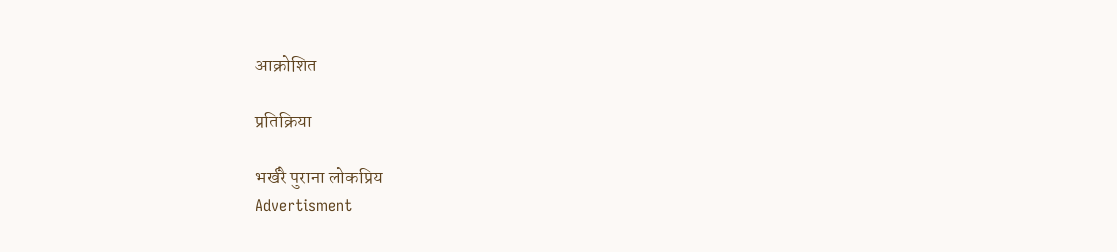आक्रोशित

प्रतिक्रिया

भर्खरै पुराना लोकप्रिय
Advertisment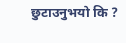छुटाउनुभयो कि ?